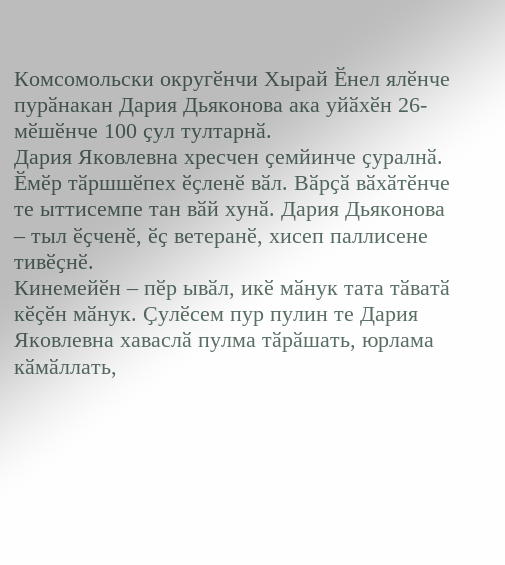Комсомольски округӗнчи Хырай Ӗнел ялӗнче пурӑнакан Дария Дьяконова ака уйӑхӗн 26-мӗшӗнче 100 ҫул тултарнӑ.
Дария Яковлевна хресчен ҫемйинче ҫуралнӑ. Ӗмӗр тӑршшӗпех ӗҫленӗ вӑл. Вӑрҫӑ вӑхӑтӗнче те ыттисемпе тан вӑй хунӑ. Дария Дьяконова – тыл ӗҫченӗ, ӗҫ ветеранӗ, хисеп паллисене тивӗҫнӗ.
Кинемейӗн – пӗр ывӑл, икӗ мӑнук тата тӑватӑ кӗҫӗн мӑнук. Ҫулӗсем пур пулин те Дария Яковлевна хаваслӑ пулма тӑрӑшать, юрлама кӑмӑллать,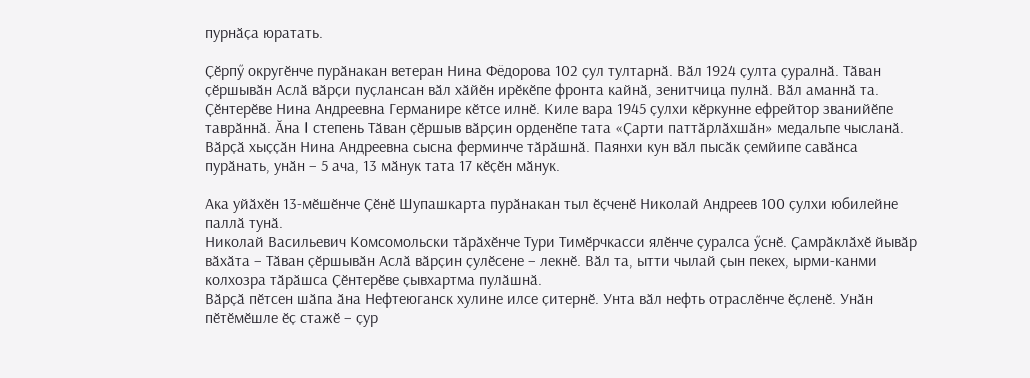пурнӑҫа юратать.

Ҫӗрпӳ округӗнче пурӑнакан ветеран Нина Фёдорова 102 ҫул тултарнӑ. Вӑл 1924 ҫулта ҫуралнӑ. Тӑван ҫӗршывӑн Аслӑ вӑрҫи пуҫлансан вӑл хӑйӗн ирӗкӗпе фронта кайнӑ, зенитчица пулнӑ. Вӑл аманнӑ та.
Ҫӗнтерӗве Нина Андреевна Германире кӗтсе илнӗ. Киле вара 1945 ҫулхи кӗркунне ефрейтор званийӗпе таврӑннӑ. Ӑна I степень Тӑван ҫӗршыв вӑрҫин орденӗпе тата «Ҫарти паттӑрлӑхшӑн» медальпе чысланӑ.
Вӑрҫӑ хыҫҫӑн Нина Андреевна сысна ферминче тӑрӑшнӑ. Паянхи кун вӑл пысӑк ҫемйипе савӑнса пурӑнать, унӑн – 5 ача, 13 мӑнук тата 17 кӗҫӗн мӑнук.

Ака уйӑхӗн 13-мӗшӗнче Ҫӗнӗ Шупашкарта пурӑнакан тыл ӗҫченӗ Николай Андреев 100 ҫулхи юбилейне паллӑ тунӑ.
Николай Васильевич Комсомольски тӑрӑхӗнче Тури Тимӗрчкасси ялӗнче ҫуралса ӳснӗ. Ҫамрӑклӑхӗ йывӑр вӑхӑта – Тӑван ҫӗршывӑн Аслӑ вӑрҫин ҫулӗсене – лекнӗ. Вӑл та, ытти чылай ҫын пекех, ырми-канми колхозра тӑрӑшса Ҫӗнтерӗве ҫывхартма пулӑшнӑ.
Вӑрҫӑ пӗтсен шӑпа ӑна Нефтеюганск хулине илсе ҫитернӗ. Унта вӑл нефть отраслӗнче ӗҫленӗ. Унӑн пӗтӗмӗшле ӗҫ стажӗ – ҫур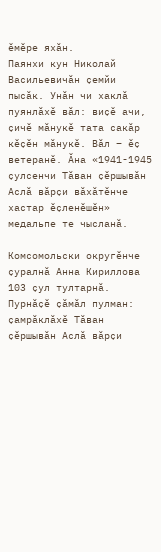ӗмӗре яхӑн.
Паянхи кун Николай Васильевичӑн ҫемйи пысӑк. Унӑн чи хаклӑ пуянлӑхӗ вӑл: виҫӗ ачи, ҫичӗ мӑнукӗ тата сакӑр кӗҫӗн мӑнукӗ. Вӑл – ӗҫ ветеранӗ. Ӑна «1941-1945 ҫулсенчи Тӑван ҫӗршывӑн Аслӑ вӑрҫи вӑхӑтӗнче хастар ӗҫленӗшӗн» медальпе те чысланӑ.

Комсомольски округӗнче ҫуралнӑ Анна Кириллова 103 ҫул тултарнӑ. Пурнӑҫӗ ҫӑмӑл пулман: ҫамрӑклӑхӗ Тӑван ҫӗршывӑн Аслӑ вӑрҫи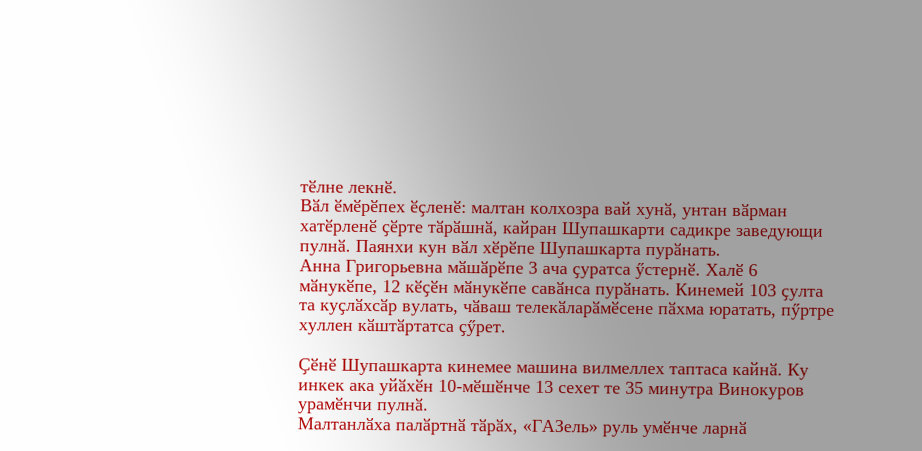тӗлне лекнӗ.
Вӑл ӗмӗрӗпех ӗҫленӗ: малтан колхозра вай хунӑ, унтан вӑрман хатӗрленӗ ҫӗрте тӑрӑшнӑ, кайран Шупашкарти садикре заведующи пулнӑ. Паянхи кун вӑл хӗрӗпе Шупашкарта пурӑнать.
Анна Григорьевна мӑшӑрӗпе 3 ача ҫуратса ӳстернӗ. Халӗ 6 мӑнукӗпе, 12 кӗҫӗн мӑнукӗпе савӑнса пурӑнать. Кинемей 103 ҫулта та куҫлӑхсӑр вулать, чӑваш телекӑларӑмӗсене пӑхма юратать, пӳртре хуллен кӑштӑртатса ҫӳрет.

Ҫӗнӗ Шупашкарта кинемее машина вилмеллех таптаса кайнӑ. Ку инкек ака уйӑхӗн 10-мӗшӗнче 13 сехет те 35 минутра Винокуров урамӗнчи пулнӑ.
Малтанлӑха палӑртнӑ тӑрӑх, «ГАЗель» руль умӗнче ларнӑ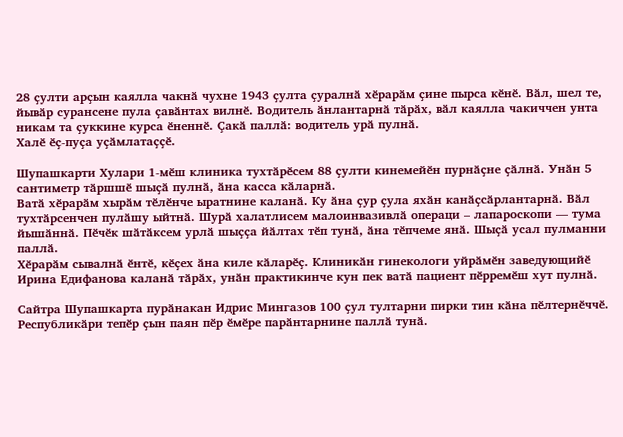28 ҫулти арҫын каялла чакнӑ чухне 1943 ҫулта ҫуралнӑ хӗрарӑм ҫине пырса кӗнӗ. Вӑл, шел те, йывӑр сурансене пула ҫавӑнтах вилнӗ. Водитель ӑнлантарнӑ тӑрӑх, вӑл каялла чакиччен унта никам та ҫуккине курса ӗненнӗ. Ҫакӑ паллӑ: водитель урӑ пулнӑ.
Халӗ ӗҫ-пуҫа уҫӑмлатаҫҫӗ.

Шупашкарти Хулари 1-мӗш клиника тухтӑрӗсем 88 ҫулти кинемейӗн пурнӑҫне ҫӑлнӑ. Унӑн 5 сантиметр тӑршшӗ шыҫӑ пулнӑ, ӑна касса кӑларнӑ.
Ватӑ хӗрарӑм хырӑм тӗлӗнче ыратнине каланӑ. Ку ӑна ҫур ҫула яхӑн канӑҫсӑрлантарнӑ. Вӑл тухтӑрсенчен пулӑшу ыйтнӑ. Шурӑ халатлисем малоинвазивлӑ операци – лапароскопи — тума йышӑннӑ. Пӗчӗк шӑтӑксем урлӑ шыҫҫа йӑлтах тӗп тунӑ, ӑна тӗпчеме янӑ. Шыҫӑ усал пулманни паллӑ.
Хӗрарӑм сывалнӑ ӗнтӗ, кӗҫех ӑна киле кӑларӗҫ. Клиникӑн гинекологи уйрӑмӗн заведующийӗ Ирина Едифанова каланӑ тӑрӑх, унӑн практикинче кун пек ватӑ пациент пӗрремӗш хут пулнӑ.

Сайтра Шупашкарта пурӑнакан Идрис Мингазов 100 ҫул тултарни пирки тин кӑна пӗлтернӗччӗ. Республикӑри тепӗр ҫын паян пӗр ӗмӗре парӑнтарнине паллӑ тунӑ.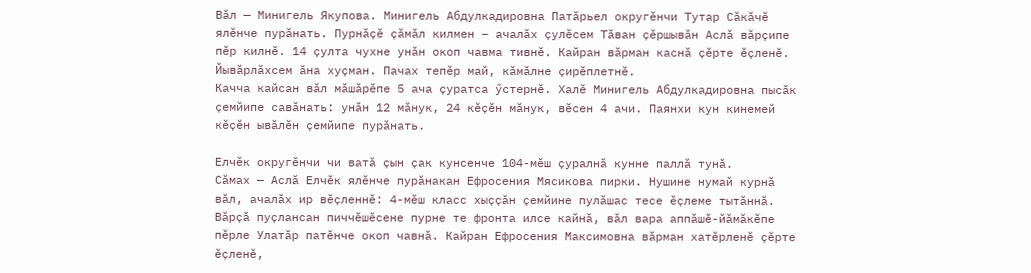Вӑл — Минигель Якупова. Минигель Абдулкадировна Патӑрьел округӗнчи Тутар Сӑкӑчӗ ялӗнче пурӑнать. Пурнӑҫӗ ҫӑмӑл килмен – ачалӑх ҫулӗсем Тӑван ҫӗршывӑн Аслӑ вӑрҫипе пӗр килнӗ. 14 ҫулта чухне унӑн окоп чавма тивнӗ. Кайран вӑрман каснӑ ҫӗрте ӗҫленӗ. Йывӑрлӑхсем ӑна хуҫман. Пачах тепӗр май, кӑмӑлне ҫирӗплетнӗ.
Качча кайсан вӑл мӑшӑрӗпе 5 ача ҫуратса ӳстернӗ. Халӗ Минигель Абдулкадировна пысӑк ҫемйипе савӑнать: унӑн 12 мӑнук, 24 кӗҫӗн мӑнук, вӗсен 4 ачи. Паянхи кун кинемей кӗҫӗн ывӑлӗн ҫемйипе пурӑнать.

Елчӗк округӗнчи чи ватӑ ҫын ҫак кунсенче 104-мӗш ҫуралнӑ кунне паллӑ тунӑ.
Сӑмах — Аслӑ Елчӗк ялӗнче пурӑнакан Ефросения Мясикова пирки. Нушине нумай курнӑ вӑл, ачалӑх ир вӗҫленнӗ: 4-мӗш класс хыҫҫӑн ҫемйине пулӑшас тесе ӗҫлеме тытӑннӑ. Вӑрҫӑ пуҫлансан пиччӗшӗсене пурне те фронта илсе кайнӑ, вӑл вара аппӑшӗ-йӑмӑкӗпе пӗрле Улатӑр патӗнче окоп чавнӑ. Кайран Ефросения Максимовна вӑрман хатӗрленӗ ҫӗрте ӗҫленӗ,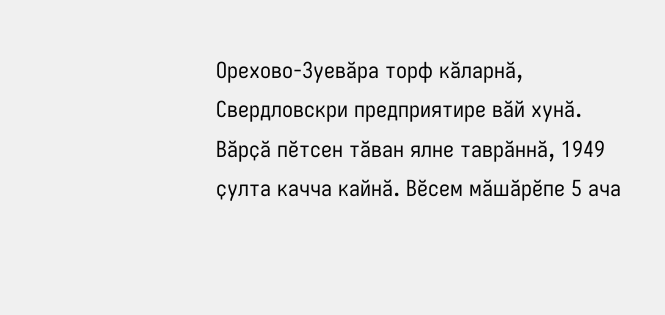Орехово-Зуевӑра торф кӑларнӑ, Свердловскри предприятире вӑй хунӑ.
Вӑрҫӑ пӗтсен тӑван ялне таврӑннӑ, 1949 ҫулта качча кайнӑ. Вӗсем мӑшӑрӗпе 5 ача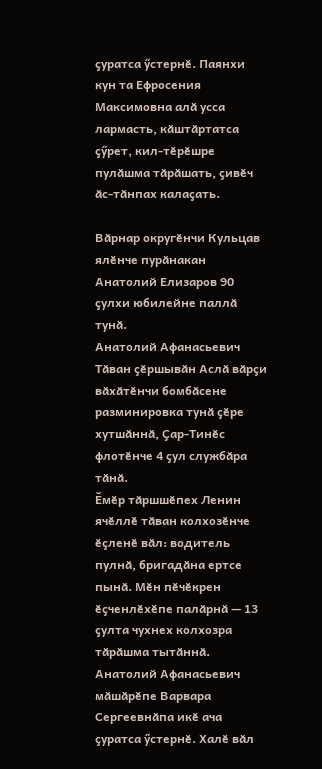ҫуратса ӳстернӗ. Паянхи кун та Ефросения Максимовна алӑ усса лармасть, кӑштӑртатса ҫӳрет, кил-тӗрӗшре пулӑшма тӑрӑшать, ҫивӗч ӑс-тӑнпах калаҫать.

Вӑрнар округӗнчи Кульцав ялӗнче пурӑнакан Анатолий Елизаров 90 ҫулхи юбилейне паллӑ тунӑ.
Анатолий Афанасьевич Тӑван ҫӗршывӑн Аслӑ вӑрҫи вӑхӑтӗнчи бомбӑсене разминировка тунӑ ҫӗре хутшӑннӑ, Ҫар-Тинӗс флотӗнче 4 ҫул службӑра тӑнӑ.
Ӗмӗр тӑршшӗпех Ленин ячӗллӗ тӑван колхозӗнче ӗҫленӗ вӑл: водитель пулнӑ, бригадӑна ертсе пынӑ. Мӗн пӗчӗкрен ӗҫченлӗхӗпе палӑрнӑ — 13 ҫулта чухнех колхозра тӑрӑшма тытӑннӑ.
Анатолий Афанасьевич мӑшӑрӗпе Варвара Сергеевнӑпа икӗ ача ҫуратса ӳстернӗ. Халӗ вӑл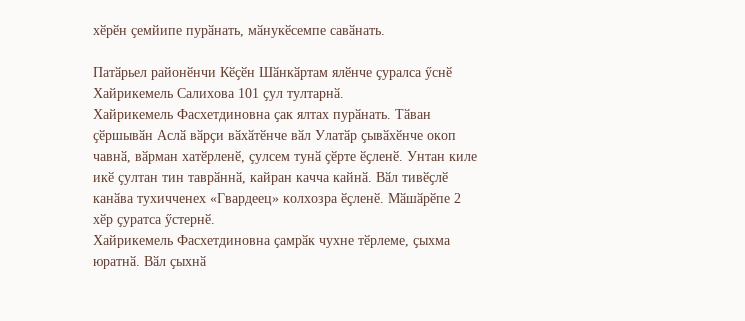хӗрӗн ҫемйипе пурӑнать, мӑнукӗсемпе савӑнать.

Патӑрьел районӗнчи Кӗҫӗн Шӑнкӑртам ялӗнче ҫуралса ӳснӗ Хайрикемель Салихова 101 ҫул тултарнӑ.
Хайрикемель Фасхетдиновна ҫак ялтах пурӑнать. Тӑван ҫӗршывӑн Аслӑ вӑрҫи вӑхӑтӗнче вӑл Улатӑр ҫывӑхӗнче окоп чавнӑ, вӑрман хатӗрленӗ, ҫулсем тунӑ ҫӗрте ӗҫленӗ. Унтан киле икӗ ҫултан тин таврӑннӑ, кайран качча кайнӑ. Вӑл тивӗҫлӗ канӑва тухичченех «Гвардеец» колхозра ӗҫленӗ. Мӑшӑрӗпе 2 хӗр ҫуратса ӳстернӗ.
Хайрикемель Фасхетдиновна ҫамрӑк чухне тӗрлеме, ҫыхма юратнӑ. Вӑл ҫыхнӑ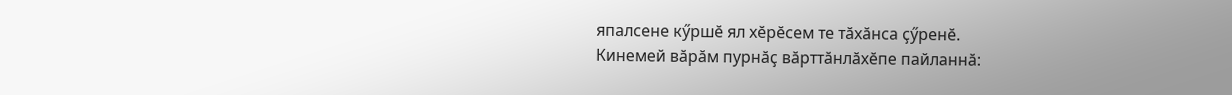япалсене кӳршӗ ял хӗрӗсем те тӑхӑнса ҫӳренӗ.
Кинемей вӑрӑм пурнӑҫ вӑрттӑнлӑхӗпе пайланнӑ: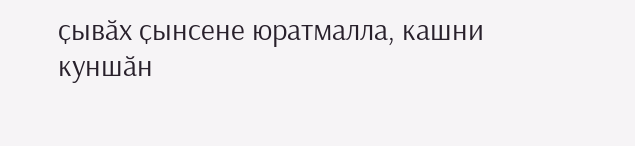ҫывӑх ҫынсене юратмалла, кашни куншӑн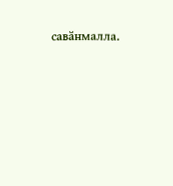савӑнмалла.